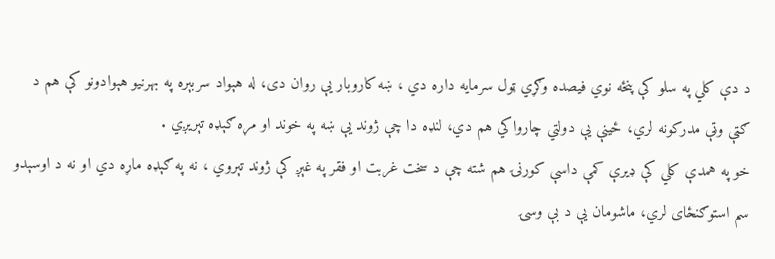د دې کلي په سلو کې پنځه نوي فيصده وګړي ټول سرمايه داره دي ، ښه کاروبار يې روان دی، له هېواد سربېره په بهرنيو هېوادونو کې هم د ګټې وټې مدرکونه لري، ځينې يې دولتي چارواکي هم دي، لنډه دا چې ژوند يې ښه په خوند او مړه ګېډه تېريږي .
خو په همدې کلي کې ډيرې کمې داسې کورنۍ هم شته چې د سخت غربت او فقر په غېږ کې ژوند تېروي ، نه په ګېډه ماړه دي او نه د اوسېدو سم استوګنځای لري، ماشومان يې د بې وسۍ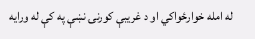له امله خوارځواکي او د غريبې کورنۍ نښې په کې له ورايه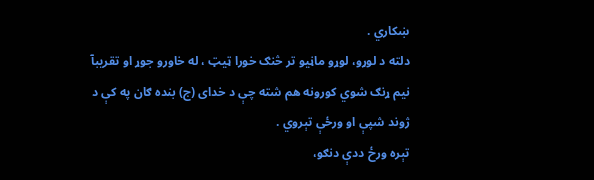ښکاري .
دلته د لوړو، لوړو ماڼيو تر څنګ خورا ټيټ ، له خاورو جوړ او تقريبآ نيم ړنګ شوي کورونه هم شته چې د خدای (ج) بنده ګان په کې د ژوند شپې او ورځې تېروي .
تېره ورځ ددې دنګو،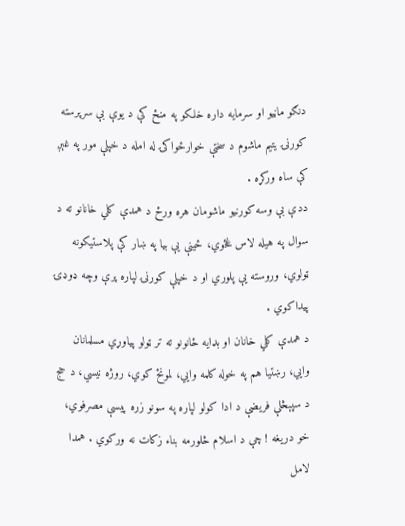دنګو ماڼيو او سرمايه داره خلکو په منځ کې د يوې بې سرپرسته کورنۍ يتيم ماشوم د سختې خوارځواکۍ له امله د خپلې مور په غېږ کې ساه ورکړه .
ددې بې وسه کورنيو ماشومان هره ورځ د همدې کلي خانانو ته د سوال په هيله لاس غځوي، ځينې يې بيا په ښار کې پلاستيکونه ټولوي، وروسته يې پلوري او د خپلې کورنۍ لپاره پرې وچه ډوډۍ پيداکوي .
د همدې کلي خانان او بډايه ځانونو ته تر ټولو پياوړي مسلمانان وايي، رښتيا هم په خوله کلمه وايي، لمونځ کوي، روژه نيسي، د حج د سپېڅلې فريضې د ادا کولو لپاره په سونو زره پيسې مصرفوي، خو دريغه ! چې د اسلام څلورمه بناء زکات نه ورکوي . همدا لامل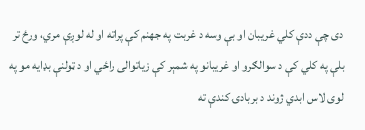دى چې ددې کلي غريبان او بې وسه د غربت په جهنم کې پراته او له لوږې مري، ورځ تر بلې په کلي کې د سوالګرو او غريبانو په شمېر کې زياتوالى راځي او د ټولنې بډايه مو په لوی لاس ابدي ژوند د بربادۍ کندې ته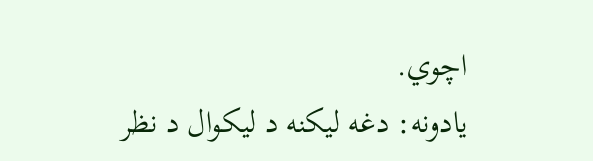اچوي.
يادونه: دغه ليکنه د ليکوال د نظر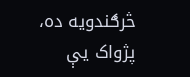څرګندويه ده، پژواک يې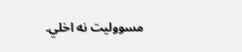مسووليت نه اخلي.